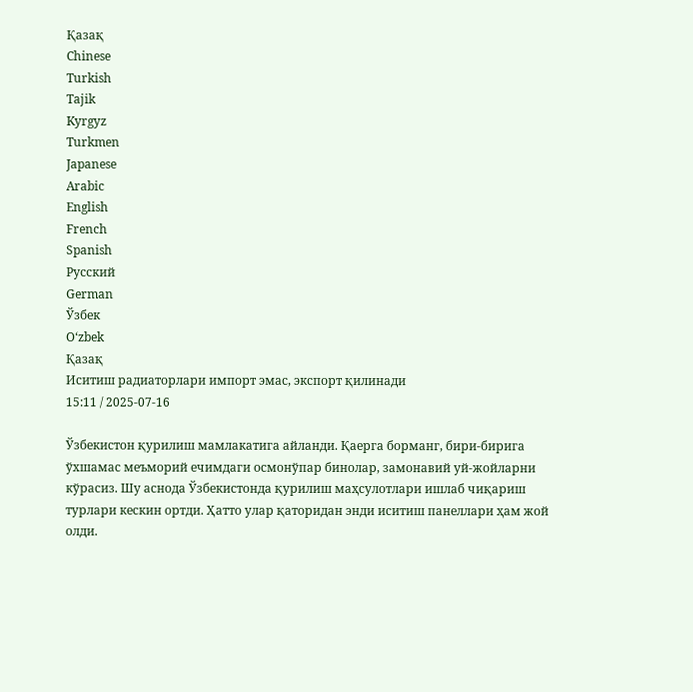Қазақ
Chinese
Turkish
Tajik
Kyrgyz
Turkmen
Japanese
Arabic
English
French
Spanish
Русский
German
Ўзбек
Oʻzbek
Қазақ
Иситиш радиаторлари импорт эмас, экспорт қилинади
15:11 / 2025-07-16

Ўзбекистон қурилиш мамлакатига айланди. Қаерга борманг, бири-бирига ўхшамас меъморий ечимдаги осмонўпар бинолар, замонавий уй-жойларни кўрасиз. Шу аснода Ўзбекистонда қурилиш маҳсулотлари ишлаб чиқариш турлари кескин ортди. Ҳатто улар қаторидан энди иситиш панеллари ҳам жой олди.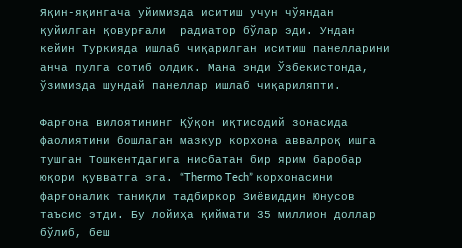Яқин-яқингача уйимизда иситиш учун чўяндан қуйилган қовурғали  радиатор бўлар эди. Ундан кейин Туркияда ишлаб чиқарилган иситиш панелларини анча пулга сотиб олдик. Мана энди Ўзбекистонда, ўзимизда шундай панеллар ишлаб чиқариляпти.

Фарғона вилоятининг Қўқон иқтисодий зонасида фаолиятини бошлаган мазкур корхона аввалроқ ишга тушган Тошкентдагига нисбатан бир ярим баробар юқори қувватга эга. “Thermo Tech” корхонасини фарғоналик таниқли тадбиркор Зиёвиддин Юнусов таъсис этди. Бу лойиҳа қиймати 35 миллион доллар бўлиб, беш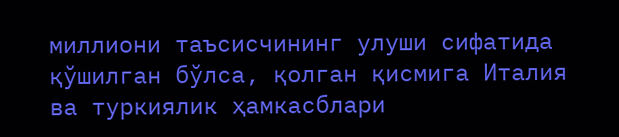миллиони таъсисчининг улуши сифатида қўшилган бўлса, қолган қисмига Италия ва туркиялик ҳамкасблари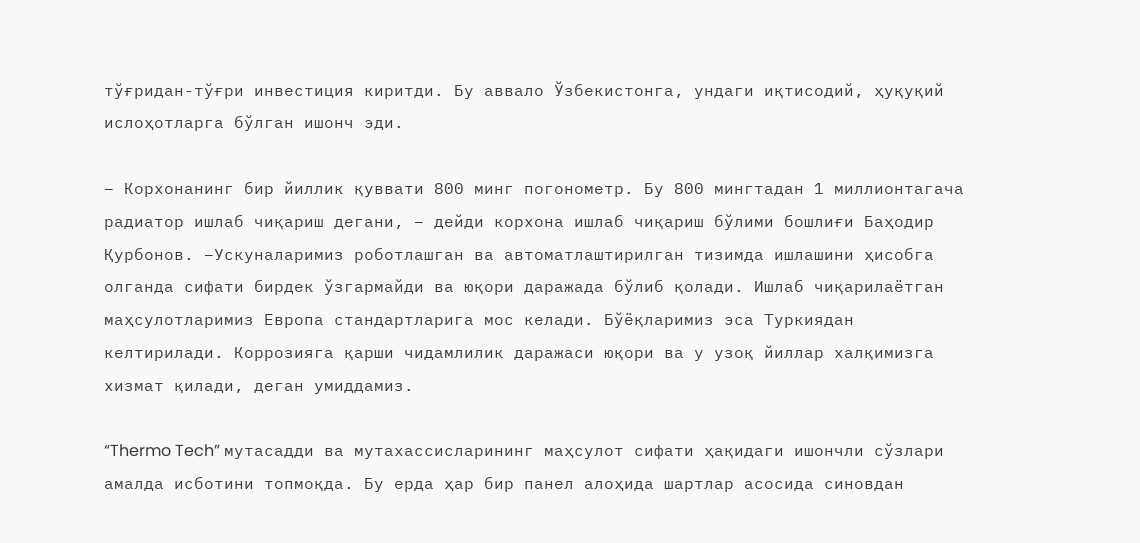тўғридан-тўғри инвестиция киритди. Бу аввало Ўзбекистонга, ундаги иқтисодий, ҳуқуқий ислоҳотларга бўлган ишонч эди.

– Корхонанинг бир йиллик қуввати 800 минг погонометр. Бу 800 мингтадан 1 миллионтагача  радиатор ишлаб чиқариш дегани, – дейди корхона ишлаб чиқариш бўлими бошлиғи Баҳодир Қурбонов. –Ускуналаримиз роботлашган ва автоматлаштирилган тизимда ишлашини ҳисобга олганда сифати бирдек ўзгармайди ва юқори даражада бўлиб қолади. Ишлаб чиқарилаётган маҳсулотларимиз Европа стандартларига мос келади. Бўёқларимиз эса Туркиядан келтирилади. Коррозияга қарши чидамлилик даражаси юқори ва у узоқ йиллар халқимизга хизмат қилади, деган умиддамиз.

“Thermo Tech” мутасадди ва мутахассисларининг маҳсулот сифати ҳақидаги ишончли сўзлари амалда исботини топмоқда. Бу ерда ҳар бир панел алоҳида шартлар асосида синовдан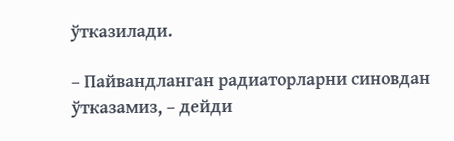ўтказилади.

– Пайвандланган радиаторларни синовдан ўтказамиз, – дейди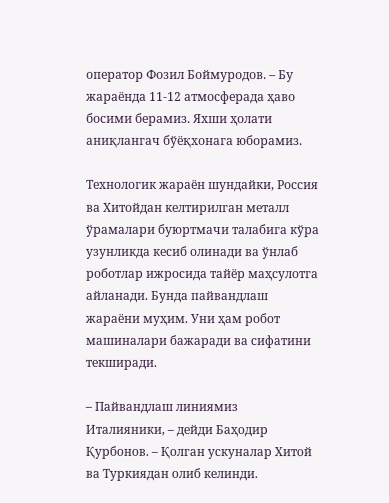оператор Фозил Боймуродов. – Бу жараёнда 11-12 атмосферада ҳаво босими берамиз. Яхши ҳолати аниқлангач бўёқхонага юборамиз.

Технологик жараён шундайки, Россия ва Хитойдан келтирилган металл ўрамалари буюртмачи талабига кўра узунликда кесиб олинади ва ўнлаб роботлар ижросида тайёр маҳсулотга айланади. Бунда пайвандлаш жараёни муҳим. Уни ҳам робот машиналари бажаради ва сифатини текширади.

– Пайвандлаш линиямиз Италияники, – дейди Баҳодир Қурбонов. – Қолган ускуналар Хитой ва Туркиядан олиб келинди.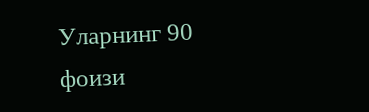Уларнинг 90 фоизи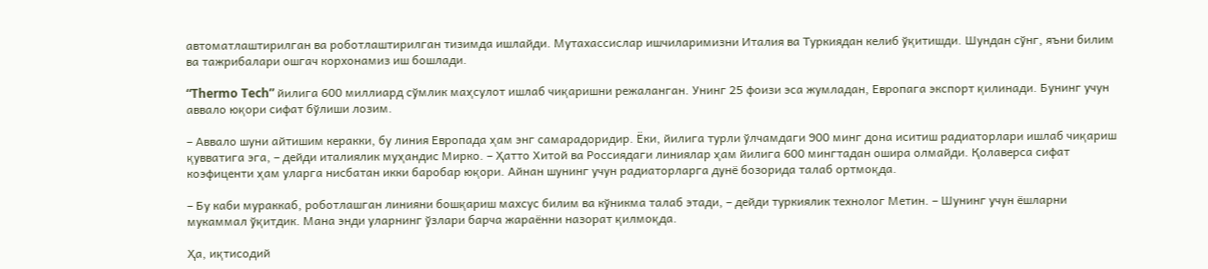автоматлаштирилган ва роботлаштирилган тизимда ишлайди. Мутахассислар ишчиларимизни Италия ва Туркиядан келиб ўқитишди. Шундан сўнг, яъни билим ва тажрибалари ошгач корхонамиз иш бошлади.

“Thermo Tech” йилига 600 миллиард сўмлик маҳсулот ишлаб чиқаришни режаланган. Унинг 25 фоизи эса жумладан, Европага экспорт қилинади. Бунинг учун аввало юқори сифат бўлиши лозим.

– Аввало шуни айтишим керакки, бу линия Европада ҳам энг самарадоридир. Ёки, йилига турли ўлчамдаги 900 минг дона иситиш радиаторлари ишлаб чиқариш қувватига эга, – дейди италиялик муҳандис Mирко. – Ҳатто Хитой ва Россиядаги линиялар ҳам йилига 600 мингтадан ошира олмайди. Қолаверса сифат коэфиценти ҳам уларга нисбатан икки баробар юқори. Айнан шунинг учун радиаторларга дунё бозорида талаб ортмоқда.

– Бу каби мураккаб, роботлашган линияни бошқариш махсус билим ва кўникма талаб этади, – дейди туркиялик технолог Метин. – Шунинг учун ёшларни мукаммал ўқитдик. Мана энди уларнинг ўзлари барча жараённи назорат қилмоқда.

Ҳа, иқтисодий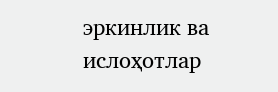эркинлик ва ислоҳотлар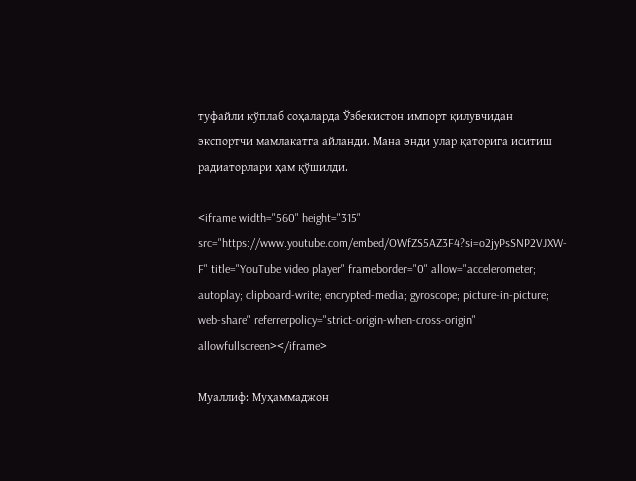туфайли кўплаб соҳаларда Ўзбекистон импорт қилувчидан экспортчи мамлакатга айланди. Мана энди улар қаторига иситиш радиаторлари ҳам қўшилди.

<iframe width="560" height="315" src="https://www.youtube.com/embed/OWfZS5AZ3F4?si=o2jyPsSNP2VJXW-F" title="YouTube video player" frameborder="0" allow="accelerometer; autoplay; clipboard-write; encrypted-media; gyroscope; picture-in-picture; web-share" referrerpolicy="strict-origin-when-cross-origin" allowfullscreen></iframe>

Муаллиф: Муҳаммаджон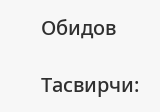Обидов

Тасвирчи: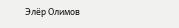Элёр Олимов